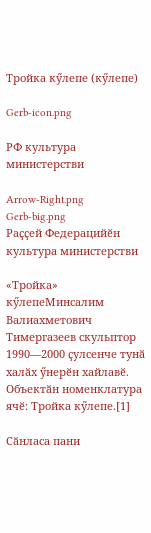Тройка кӳлепе (кӳлепе)

Gerb-icon.png

РФ культура министерстви

Arrow-Right.png
Gerb-big.png
Раҫҫей Федерацийӗн культура министерстви

«Тройка» кӳлепеМинсалим Валиахметович Тимергазеев скульптор 1990—2000 ҫулсенче тунӑ халӑх ӳнерӗн хайлавӗ. Объектӑн номенклатура ячӗ: Тройка кӳлепе.[1]

Сӑнласа пани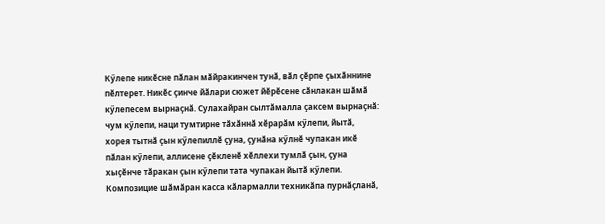Кӳлепе никӗсне пӑлан мӑйракинчен тунӑ, вӑл ҫӗрпе ҫыхӑннине пӗлтерет. Никӗс ҫинче йӑлари сюжет йӗрӗсене сӑнлакан шӑмӑ кӳлепесем вырнаҫнӑ. Сулахайран сылтӑмалла ҫаксем вырнаҫнӑ: чум кӳлепи, наци тумтирне тӑхӑннӑ хӗрарӑм кӳлепи, йытӑ, хорея тытнӑ ҫын кӳлепиллӗ ҫуна, ҫунӑна кӳлнӗ чупакан икӗ пӑлан кӳлепи, аллисене ҫӗкленӗ хӗллехи тумлӑ ҫын, ҫуна хыҫӗнче тӑракан ҫын кӳлепи тата чупакан йытӑ кӳлепи. Композицие шӑмӑран касса кӑлармалли техникӑпа пурнӑҫланӑ,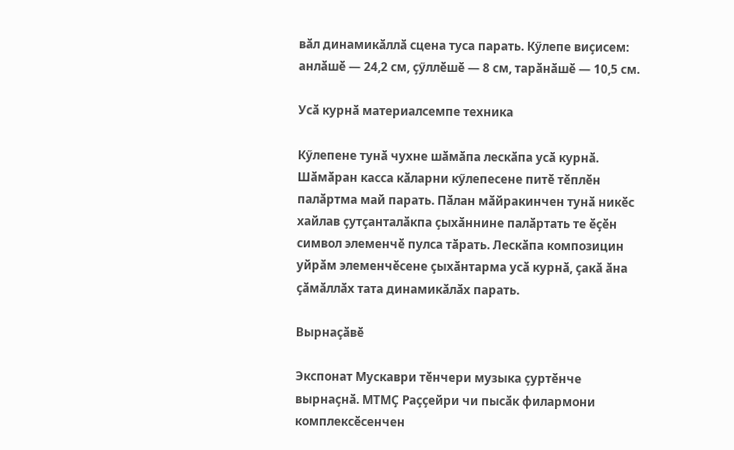вӑл динамикӑллӑ сцена туса парать. Кӳлепе виҫисем: анлӑшӗ — 24,2 см, ҫӳллӗшӗ — 8 см, тарӑнӑшӗ — 10,5 см.

Усӑ курнӑ материалсемпе техника

Кӳлепене тунӑ чухне шӑмӑпа лескӑпа усӑ курнӑ. Шӑмӑран касса кӑларни кӳлепесене питӗ тӗплӗн палӑртма май парать. Пӑлан мӑйракинчен тунӑ никӗс хайлав ҫутҫанталӑкпа ҫыхӑннине палӑртать те ӗҫӗн символ элеменчӗ пулса тӑрать. Лескӑпа композицин уйрӑм элеменчӗсене ҫыхӑнтарма усӑ курнӑ, ҫакӑ ӑна ҫӑмӑллӑх тата динамикӑлӑх парать.

Вырнаҫӑвӗ

Экспонат Мускаври тӗнчери музыка ҫуртӗнче вырнаҫнӑ. МТМҪ Раҫҫейри чи пысӑк филармони комплексӗсенчен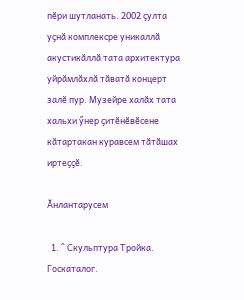пӗри шутланать. 2002 ҫулта уҫнӑ комплексре уникаллӑ акустикӑллӑ тата архитектура уйрӑмлӑхлӑ тӑватӑ концерт залӗ пур. Музейре халӑх тата хальхи ӳнер ҫитӗнӗвӗсене кӑтартакан куравсем тӑтӑшах иртеҫҫӗ.

Ӑнлантарусем

  1. ^ Скульптура Тройка. Госкаталог.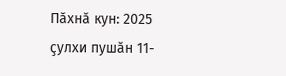Пӑхнӑ кун: 2025 ҫулхи пушӑн 11-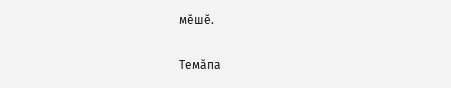мӗшӗ.

Темӑпа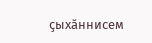ҫыхӑннисем